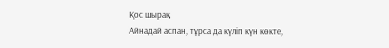Қос шырақ
Айнадай аспан, тұрса да күліп күн көкте,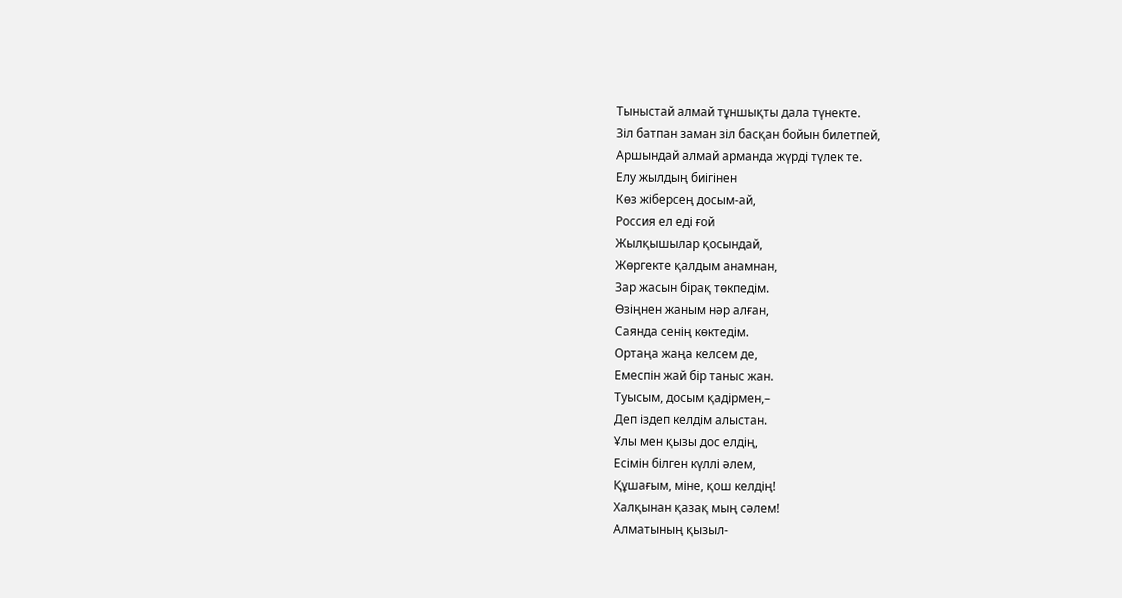Тыныстай алмай тұншықты дала түнекте.
Зіл батпан заман зіл басқан бойын билетпей,
Аршындай алмай арманда жүрді түлек те.
Елу жылдың биігінен
Көз жіберсең досым-ай,
Россия ел еді ғой
Жылқышылар қосындай,
Жөргекте қалдым анамнан,
Зар жасын бірақ төкпедім.
Өзіңнен жаным нәр алған,
Саянда сенің көктедім.
Ортаңа жаңа келсем де,
Емеспін жай бір таныс жан.
Туысым, досым қадірмен,–
Деп іздеп келдім алыстан.
Ұлы мен қызы дос елдің,
Есімін білген күллі әлем,
Құшағым, міне, қош келдің!
Халқынан қазақ мың сәлем!
Алматының қызыл-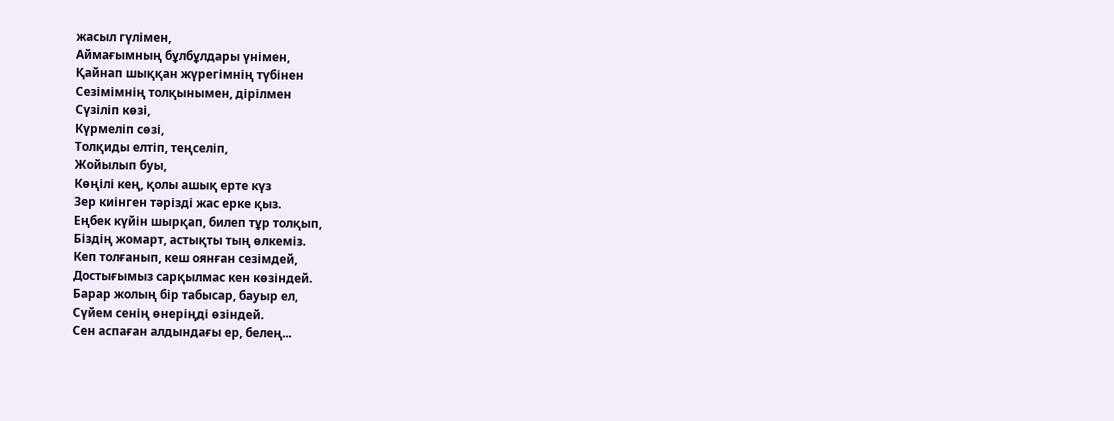жасыл гүлімен,
Аймағымның бұлбұлдары үнімен,
Қайнап шыққан жүрегімнің түбінен
Сезімімнің толқынымен, дірілмен
Сүзіліп көзі,
Күрмеліп сөзі,
Толқиды елтіп, теңселіп,
Жойылып буы,
Көңілі кең, қолы ашық ерте күз
Зер киінген тәрізді жас ерке қыз.
Еңбек күйін шырқап, билеп тұр толқып,
Біздің жомарт, астықты тың өлкеміз.
Кеп толғанып, кеш оянған сезімдей,
Достығымыз сарқылмас кен көзіндей.
Барар жолың бір табысар, бауыр ел,
Сүйем сенің өнеріңді өзіндей.
Сен аспаған алдындағы ер, белең...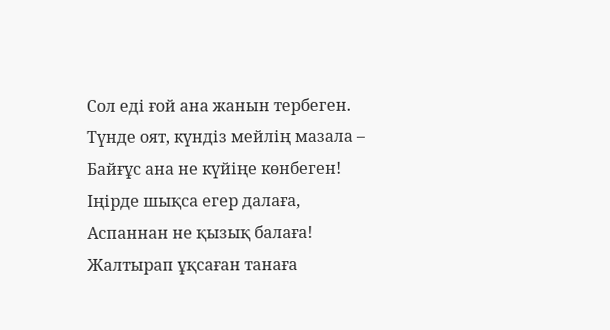Сол еді ғой ана жанын тербеген.
Түнде оят, күндіз мейлің мазала –
Байғұс ана не күйіңе көнбеген!
Іңірде шықса егер далаға,
Аспаннан не қызық балаға!
Жалтырап ұқсаған танаға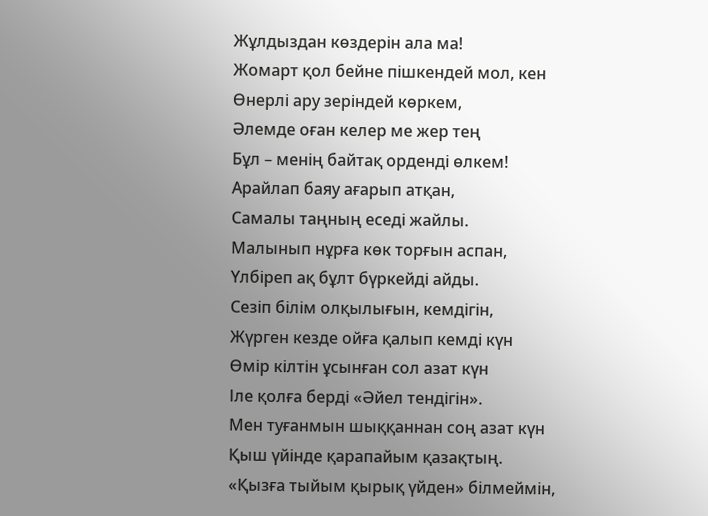Жұлдыздан көздерін ала ма!
Жомарт қол бейне пішкендей мол, кен
Өнерлі ару зеріндей көркем,
Әлемде оған келер ме жер тең
Бұл – менің байтақ орденді өлкем!
Арайлап баяу ағарып атқан,
Самалы таңның еседі жайлы.
Малынып нұрға көк торғын аспан,
Үлбіреп ақ бұлт бүркейді айды.
Сезіп білім олқылығын, кемдігін,
Жүрген кезде ойға қалып кемді күн
Өмір кілтін ұсынған сол азат күн
Іле қолға берді «Әйел тендігін».
Мен туғанмын шыққаннан соң азат күн
Қыш үйінде қарапайым қазақтың.
«Қызға тыйым қырық үйден» білмеймін,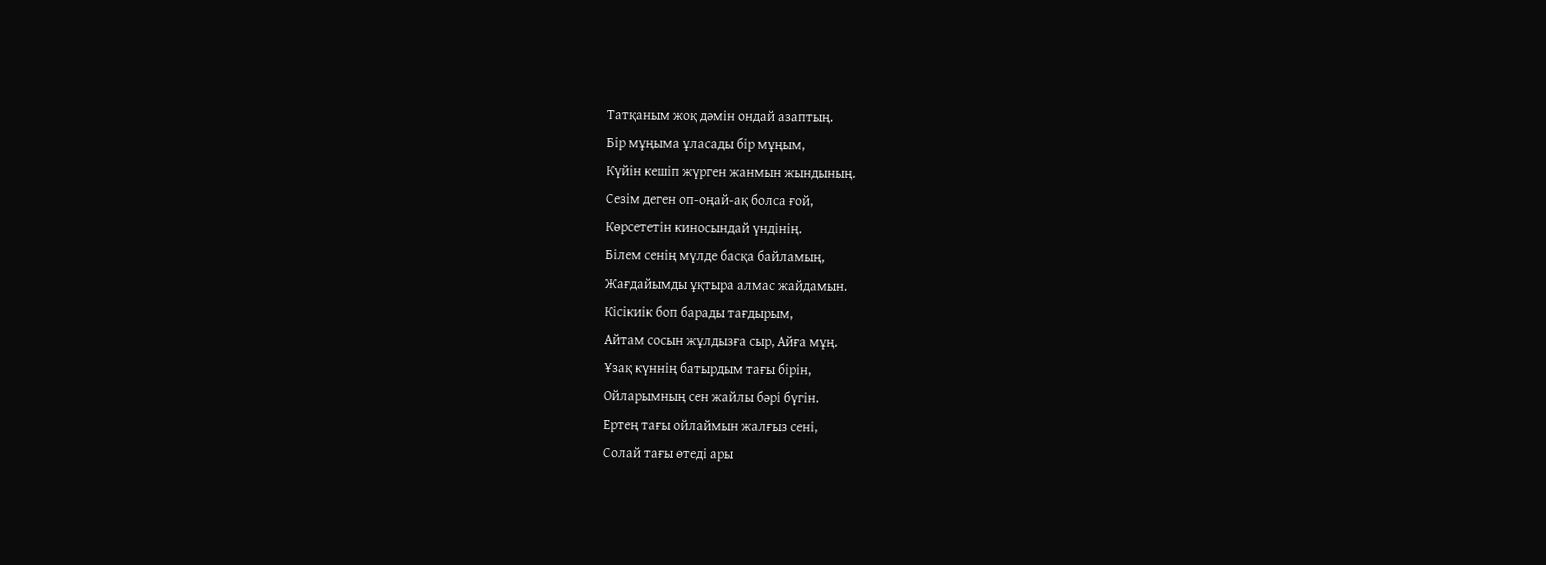Татқаным жоқ дәмін ондай азаптың.
Бір мұңыма ұласады бір мұңым,
Күйін кешіп жүрген жанмын жындының.
Сезім деген оп-оңай-ақ болса ғой,
Көрсететін киносындай үндінің.
Білем сенің мүлде басқа байламың,
Жағдайымды ұқтыра алмас жайдамын.
Кісікиік боп барады тағдырым,
Айтам сосын жұлдызға сыр, Айға мұң.
Ұзақ күннің батырдым тағы бірін,
Ойларымның сен жайлы бәрі бүгін.
Ертең тағы ойлаймын жалғыз сені,
Солай тағы өтеді ары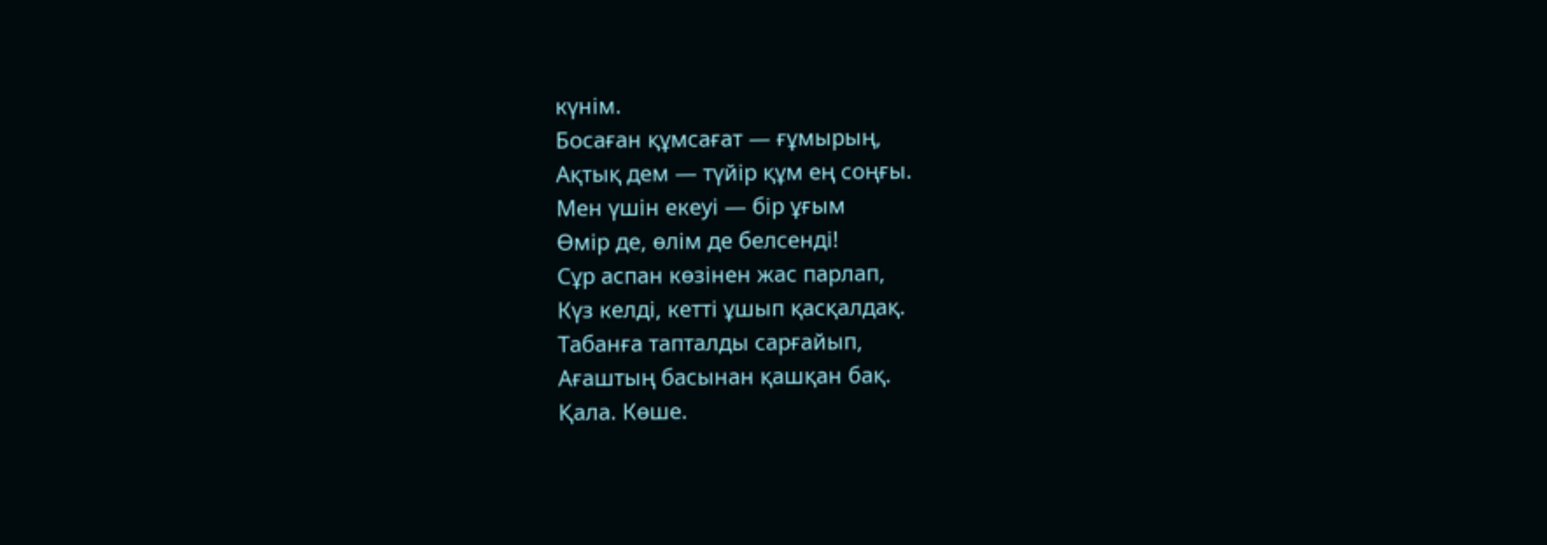күнім.
Босаған құмсағат — ғұмырың,
Ақтық дем — түйір құм ең соңғы.
Мен үшін екеуі — бір ұғым
Өмір де, өлім де белсенді!
Сұр аспан көзінен жас парлап,
Күз келді, кетті ұшып қасқалдақ.
Табанға тапталды сарғайып,
Ағаштың басынан қашқан бақ.
Қала. Көше.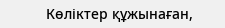Көліктер құжынаған,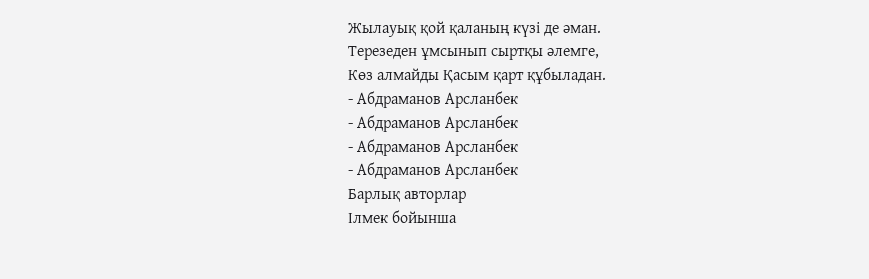Жылауық қой қаланың күзі де әман.
Терезеден ұмсынып сыртқы әлемге,
Көз алмайды Қасым қарт құбыладан.
- Абдраманов Арсланбек
- Абдраманов Арсланбек
- Абдраманов Арсланбек
- Абдраманов Арсланбек
Барлық авторлар
Ілмек бойынша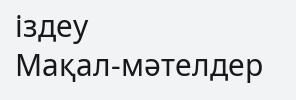іздеу
Мақал-мәтелдер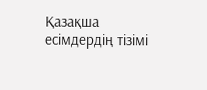Қазақша есімдердің тізімі